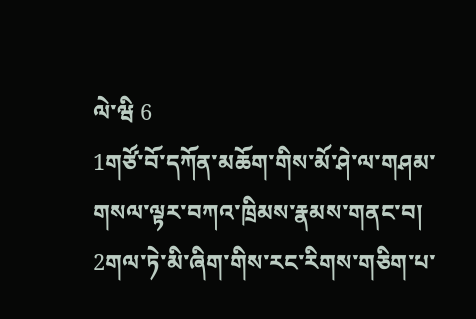ལེ་ཝི 6
1གཙོ་བོ་དཀོན་མཆོག་གིས་མོ་ཤེ་ལ་གཤམ་གསལ་ལྟར་བཀའ་ཁྲིམས་རྣམས་གནང་བ། 2གལ་ཏེ་མི་ཞིག་གིས་རང་རིགས་གཅིག་པ་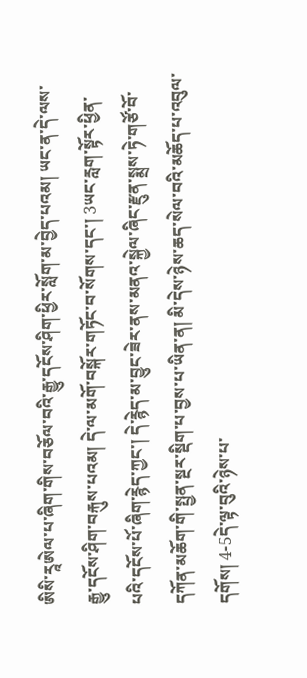ཨིསི་རཱཨེལ་པ་ཞིག་གིས་བཅོལ་བའི་རྒྱུ་དངོས་ཤིག་ཕྱིར་སློག་མ་བྱེད་པའམ། ཡང་ན་དེ་ལས་རྒྱུ་དངོས་ཤིག་བརྐུས་པའམ། དེ་ལ་མགོ་བསྐོར་གཏོང་བ་སོགས་དང་། 3ཡང་རླག་སྟོར་ཕྱིན་པའི་དངོས་པོ་ཞིག་རྙེད་ཀྱང་། དེ་རྙེད་མ་བྱུང་ཟེར་ནས་མནའ་སྐྱེལ་ཞིང་རྫུན་སྨྲས་ཏེ་གཙོ་བོ་དཀོན་མཆོག་གི་སྤྱན་སྔར་སྡིག་པ་བྱས་པ་ཡིན་ན། མི་དེས་ཉེས་ཆད་སེལ་བའི་མཆོད་པ་འབུལ་དགོས། 4-5དེ་ལྟ་བུའི་ཉེས་པ་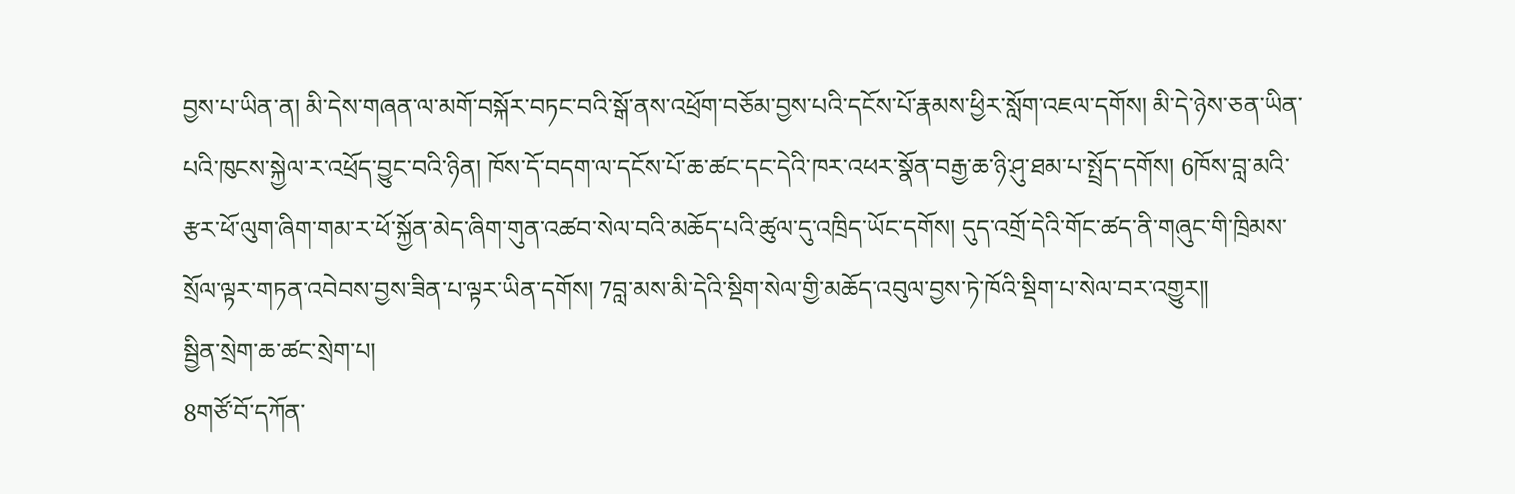བྱས་པ་ཡིན་ན། མི་དེས་གཞན་ལ་མགོ་བསྐོར་བཏང་བའི་སྒོ་ནས་འཕྲོག་བཅོམ་བྱས་པའི་དངོས་པོ་རྣམས་ཕྱིར་སློག་འཇལ་དགོས། མི་དེ་ཉེས་ཅན་ཡིན་པའི་ཁུངས་སྐྱེལ་ར་འཕྲོད་བྱུང་བའི་ཉིན། ཁོས་དོ་བདག་ལ་དངོས་པོ་ཆ་ཚང་དང་དེའི་ཁར་འཕར་སྣོན་བརྒྱ་ཆ་ཉི་ཤུ་ཐམ་པ་སྤྲོད་དགོས། 6ཁོས་བླ་མའི་རྩར་ཕོ་ལུག་ཞིག་གམ་ར་ཕོ་སྐྱོན་མེད་ཞིག་གུན་འཚབ་སེལ་བའི་མཆོད་པའི་ཚུལ་དུ་འཁྲིད་ཡོང་དགོས། དུད་འགྲོ་དེའི་གོང་ཚད་ནི་གཞུང་གི་ཁྲིམས་སྲོལ་ལྟར་གཏན་འབེབས་བྱས་ཟིན་པ་ལྟར་ཡིན་དགོས། 7བླ་མས་མི་དེའི་སྡིག་སེལ་གྱི་མཆོད་འབུལ་བྱས་ཏེ་ཁོའི་སྡིག་པ་སེལ་བར་འགྱུར༎
སྦྱིན་སྲེག་ཆ་ཚང་སྲེག་པ།
8གཙོ་བོ་དཀོན་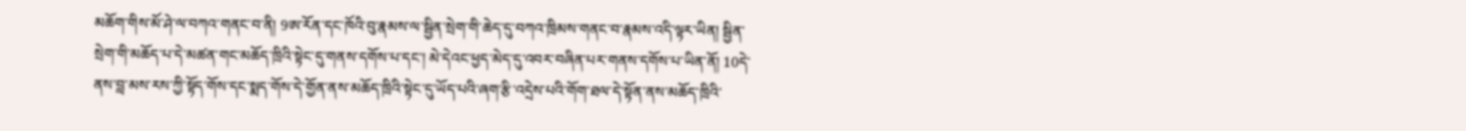མཆོག་གིས་མོ་ཤེ་ལ་བཀའ་གནང་བ་ནི། 9ཨ་རོན་དང་ཁོའི་བུ་རྣམས་ལ་སྦྱིན་སྲེག་གི་ཆེད་དུ་བཀའ་ཁྲིམས་གནང་བ་རྣམས་འདི་ལྟར་ཡིན། སྦྱིན་སྲེག་གི་མཆོད་པ་དེ་མཚན་གང་མཆོད་ཁྲིའི་སྟེང་དུ་གནས་དགོས་པ་དང་། མེ་དེའང་ཕྱད་མེད་དུ་འབར་བཞིན་པར་གནས་དགོས་པ་ཡིན་ནོ། 10དེ་ནས་བླ་མས་རས་ཀྱི་སྟོད་གོས་དང་སྨད་གོས་དེ་གྱོན་ནས་མཆོད་ཁྲིའི་སྟེང་དུ་ཡོད་པའི་ཞག་རྩི་འདྲེས་པའི་གོག་ཐལ་དེ་སྟོན་ནས་མཆོད་ཁྲིའི་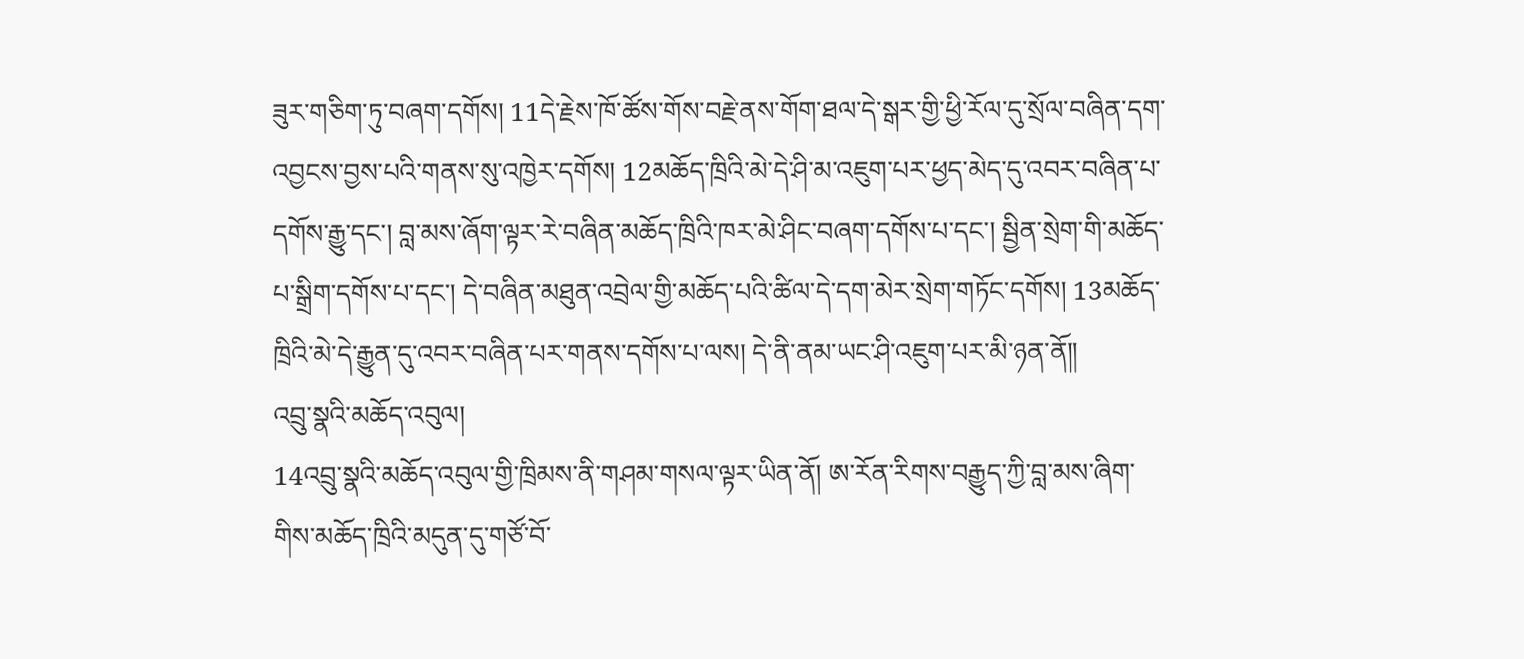ཟུར་གཅིག་ཏུ་བཞག་དགོས། 11དེ་རྗེས་ཁོ་ཚོས་གོས་བརྗེ་ནས་གོག་ཐལ་དེ་སྒར་གྱི་ཕྱི་རོལ་དུ་སྲོལ་བཞིན་དག་འབྱངས་བྱས་པའི་གནས་སུ་འཁྱེར་དགོས། 12མཆོད་ཁྲིའི་མེ་དེ་ཤི་མ་འཇུག་པར་ཕྱད་མེད་དུ་འབར་བཞིན་པ་དགོས་རྒྱུ་དང་། བླ་མས་ཞོག་ལྟར་རེ་བཞིན་མཆོད་ཁྲིའི་ཁར་མེ་ཤིང་བཞག་དགོས་པ་དང་། སྦྱིན་སྲེག་གི་མཆོད་པ་སྒྲིག་དགོས་པ་དང་། དེ་བཞིན་མཐུན་འབྲེལ་གྱི་མཆོད་པའི་ཚིལ་དེ་དག་མེར་སྲེག་གཏོང་དགོས། 13མཆོད་ཁྲིའི་མེ་དེ་རྒྱུན་དུ་འབར་བཞིན་པར་གནས་དགོས་པ་ལས། དེ་ནི་ནམ་ཡང་ཤི་འཇུག་པར་མི་ཉན་ནོ༎
འབྲུ་སྣའི་མཆོད་འབུལ།
14འབྲུ་སྣའི་མཆོད་འབུལ་གྱི་ཁྲིམས་ནི་གཤམ་གསལ་ལྟར་ཡིན་ནོ། ཨ་རོན་རིགས་བརྒྱུད་ཀྱི་བླ་མས་ཞིག་གིས་མཆོད་ཁྲིའི་མདུན་དུ་གཙོ་བོ་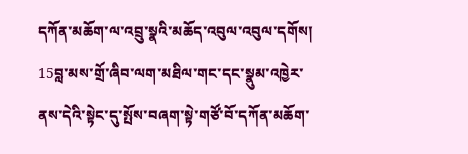དཀོན་མཆོག་ལ་འབྲུ་སྣའི་མཆོད་འབུལ་འབུལ་དགོས། 15བླ་མས་གྲོ་ཞིབ་ལག་མཐིལ་གང་དང་སྣུམ་འཁྱེར་ནས་དེའི་སྟེང་དུ་སྤོས་བཞག་སྟེ་གཙོ་བོ་དཀོན་མཆོག་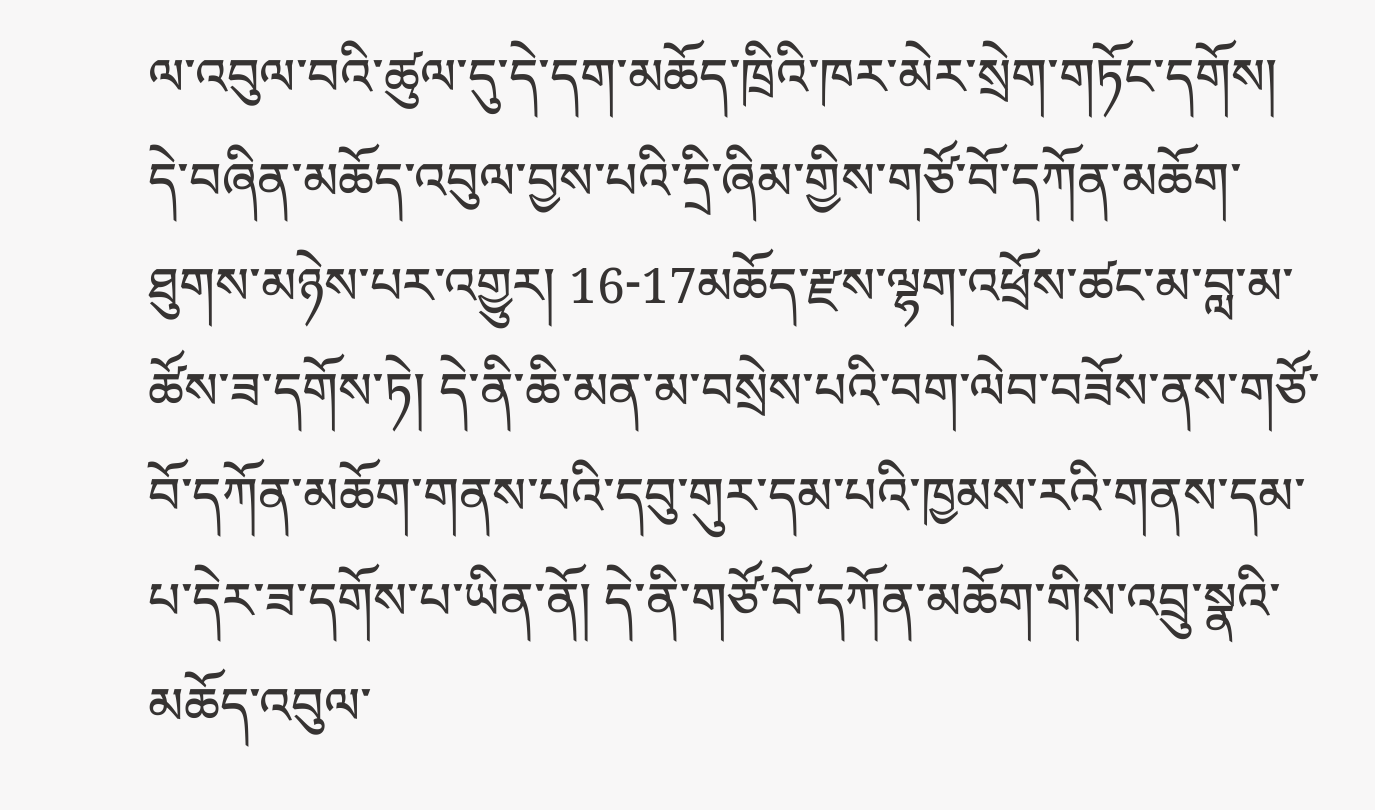ལ་འབུལ་བའི་ཚུལ་དུ་དེ་དག་མཆོད་ཁྲིའི་ཁར་མེར་སྲེག་གཏོང་དགོས། དེ་བཞིན་མཆོད་འབུལ་བྱས་པའི་དྲི་ཞིམ་གྱིས་གཙོ་བོ་དཀོན་མཆོག་ཐུགས་མཉེས་པར་འགྱུར། 16-17མཆོད་རྫས་ལྷག་འཕྲོས་ཚང་མ་བླ་མ་ཚོས་ཟ་དགོས་ཏེ། དེ་ནི་ཆི་མན་མ་བསྲེས་པའི་བག་ལེབ་བཟོས་ནས་གཙོ་བོ་དཀོན་མཆོག་གནས་པའི་དབུ་གུར་དམ་པའི་ཁྱམས་རའི་གནས་དམ་པ་དེར་ཟ་དགོས་པ་ཡིན་ནོ། དེ་ནི་གཙོ་བོ་དཀོན་མཆོག་གིས་འབྲུ་སྣའི་མཆོད་འབུལ་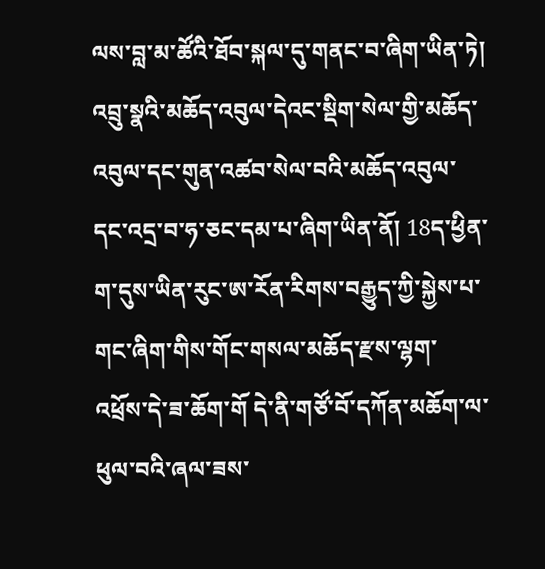ལས་བླ་མ་ཚོའི་ཐོབ་སྐལ་དུ་གནང་བ་ཞིག་ཡིན་ཏེ། འབྲུ་སྣའི་མཆོད་འབུལ་དེའང་སྡིག་སེལ་གྱི་མཆོད་འབུལ་དང་གུན་འཚབ་སེལ་བའི་མཆོད་འབུལ་དང་འདྲ་བ་ཧ་ཅང་དམ་པ་ཞིག་ཡིན་ནོ། 18ད་ཕྱིན་ག་དུས་ཡིན་རུང་ཨ་རོན་རིགས་བརྒྱུད་ཀྱི་སྐྱེས་པ་གང་ཞིག་གིས་གོང་གསལ་མཆོད་རྫས་ལྷག་འཕྲོས་དེ་ཟ་ཆོག་གོ དེ་ནི་གཙོ་བོ་དཀོན་མཆོག་ལ་ཕུལ་བའི་ཞལ་ཟས་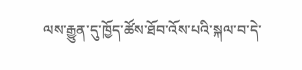ལས་རྒྱུན་དུ་ཁྱོད་ཚོས་ཐོབ་འོས་པའི་སྐལ་བ་དེ་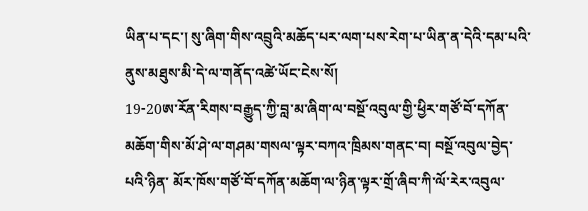ཡིན་པ་དང་། སུ་ཞིག་གིས་འབྲུའི་མཆོད་པར་ལག་པས་རེག་པ་ཡིན་ན་དེའི་དམ་པའི་ནུས་མཐུས་མི་དེ་ལ་གནོད་འཚེ་ཡོང་ངེས་སོ།
19-20ཨ་རོན་རིགས་བརྒྱུད་ཀྱི་བླ་མ་ཞིག་ལ་བསྔོ་འབུལ་གྱི་ཕྱིར་གཙོ་བོ་དཀོན་མཆོག་གིས་མོ་ཤེ་ལ་གཤམ་གསལ་ལྟར་བཀའ་ཁྲིམས་གནང་བ། བསྔོ་འབུལ་བྱེད་པའི་ཉིན་ མོར་ཁོས་གཙོ་བོ་དཀོན་མཆོག་ལ་ཉིན་ལྟར་གྲོ་ཞིབ་ཀི་ལོ་རེར་འབུལ་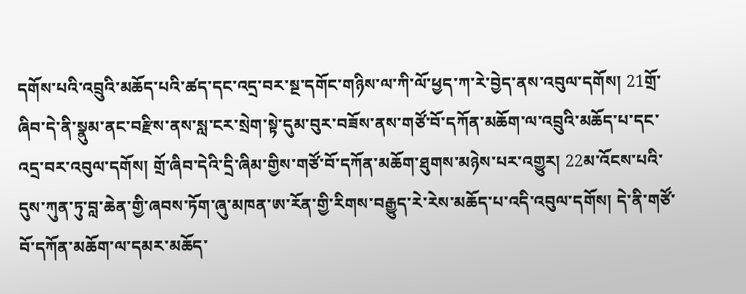དགོས་པའི་འབྲུའི་མཆོད་པའི་ཚད་དང་འདྲ་བར་སྔ་དགོང་གཉིས་ལ་ཀི་ལོ་ཕྱད་ཀ་རེ་བྱེད་ནས་འབུལ་དགོས། 21གྲོ་ཞིབ་དེ་ནི་སྣུམ་ནང་བརྫིས་ནས་སླ་ངར་སྲེག་སྟེ་དུམ་བུར་བཟོས་ནས་གཙོ་བོ་དཀོན་མཆོག་ལ་འབྲུའི་མཆོད་པ་དང་འདྲ་བར་འབུལ་དགོས། གྲོ་ཞིབ་དེའི་དྲི་ཞིམ་གྱིས་གཙོ་བོ་དཀོན་མཆོག་ཐུགས་མཉེས་པར་འགྱུར། 22མ་འོངས་པའི་དུས་ཀུན་ཏུ་བླ་ཆེན་གྱི་ཞབས་ཏོག་ཞུ་མཁན་ཨ་རོན་གྱི་རིགས་བརྒྱུད་རེ་རེས་མཆོད་པ་འདི་འབུལ་དགོས། དེ་ནི་གཙོ་བོ་དཀོན་མཆོག་ལ་དམར་མཆོད་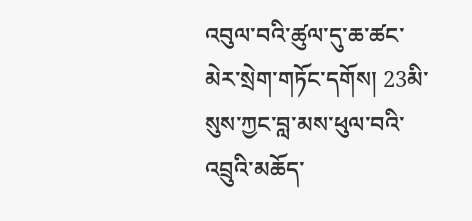འབུལ་བའི་ཚུལ་དུ་ཆ་ཚང་མེར་སྲེག་གཏོང་དགོས། 23མི་སུས་ཀྱང་བླ་མས་ཕུལ་བའི་འབྲུའི་མཆོད་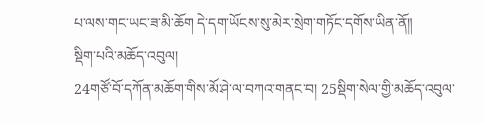པ་ལས་གང་ཡང་ཟ་མི་ཆོག དེ་དག་ཡོངས་སུ་མེར་སྲེག་གཏོང་དགོས་ཡིན་ནོ༎
སྡིག་པའི་མཆོད་འབུལ།
24གཙོ་བོ་དཀོན་མཆོག་གིས་མོ་ཤེ་ལ་བཀའ་གནང་བ། 25སྡིག་སེལ་གྱི་མཆོད་འབུལ་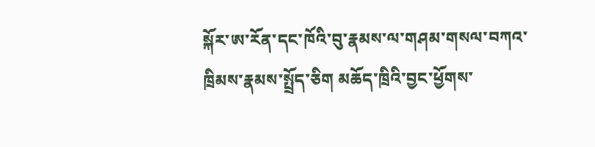སྐོར་ཨ་རོན་དང་ཁོའི་བུ་རྣམས་ལ་གཤམ་གསལ་བཀའ་ཁྲིམས་རྣམས་སྤྲོད་ཅིག མཆོད་ཁྲིའི་བྱང་ཕྱོགས་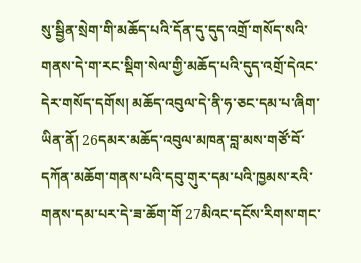སུ་སྦྱིན་སྲེག་གི་མཆོད་པའི་དོན་དུ་དུད་འགྲོ་གསོད་སའི་གནས་དེ་ག་རང་སྡིག་སེལ་གྱི་མཆོད་པའི་དུད་འགྲོ་དེའང་དེར་གསོད་དགོས། མཆོད་འབུལ་དེ་ནི་ཧ་ཅང་དམ་པ་ཞིག་ཡིན་ནོ། 26དམར་མཆོད་འབུལ་མཁན་བླ་མས་གཙོ་བོ་དཀོན་མཆོག་གནས་པའི་དབུ་གུར་དམ་པའི་ཁྱམས་རའི་གནས་དམ་པར་དེ་ཟ་ཆོག་གོ 27མིའང་དངོས་རིགས་གང་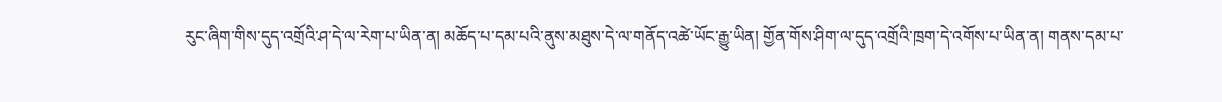རུང་ཞིག་གིས་དུད་འགྲོའི་ཤ་དེ་ལ་རེག་པ་ཡིན་ན། མཆོད་པ་དམ་པའི་ནུས་མཐུས་དེ་ལ་གནོད་འཚེ་ཡོང་རྒྱུ་ཡིན། གྱོན་གོས་ཤིག་ལ་དུད་འགྲོའི་ཁྲག་དེ་འགོས་པ་ཡིན་ན། གནས་དམ་པ་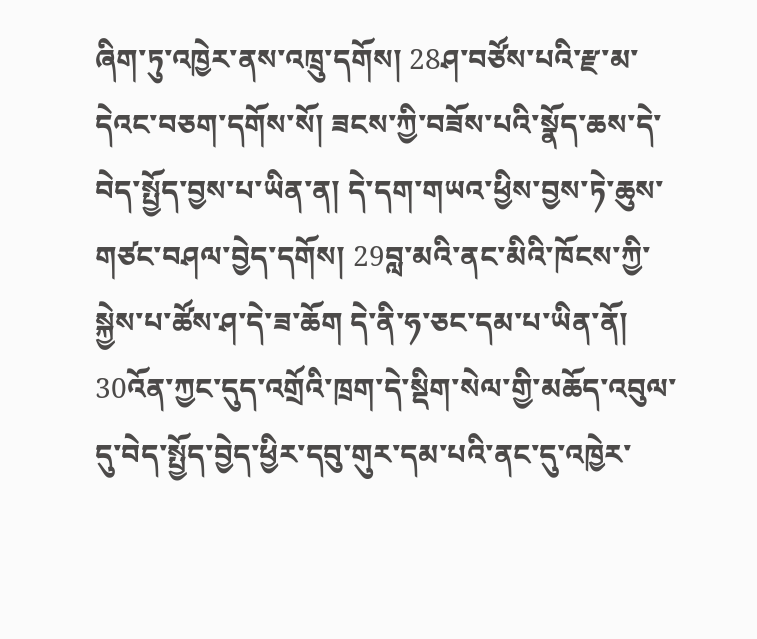ཞིག་ཏུ་འཁྱེར་ནས་འཁྲུ་དགོས། 28ཤ་བཙོས་པའི་རྫ་མ་དེའང་བཅག་དགོས་སོ། ཟངས་ཀྱི་བཟོས་པའི་སྣོད་ཆས་དེ་བེད་སྤྱོད་བྱས་པ་ཡིན་ན། དེ་དག་གཡའ་ཕྱིས་བྱས་ཏེ་ཆུས་གཙང་བཤལ་བྱེད་དགོས། 29བླ་མའི་ནང་མིའི་ཁོངས་ཀྱི་སྐྱེས་པ་ཚོས་ཤ་དེ་ཟ་ཆོག དེ་ནི་ཧ་ཅང་དམ་པ་ཡིན་ནོ། 30འོན་ཀྱང་དུད་འགྲོའི་ཁྲག་དེ་སྡིག་སེལ་གྱི་མཆོད་འབུལ་དུ་བེད་སྤྱོད་བྱེད་ཕྱིར་དབུ་གུར་དམ་པའི་ནང་དུ་འཁྱེར་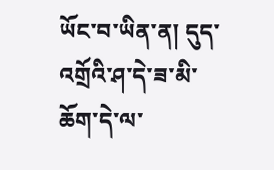ཡོང་བ་ཡིན་ན། དུད་འགྲོའི་ཤ་དེ་ཟ་མི་ཆོག་དེ་ལ་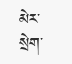མེར་སྲེག་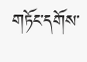གཏོང་དགོས་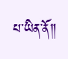པ་ཡིན་ནོ༎